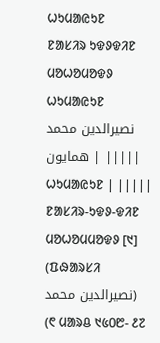ᱦᱩᱢᱟᱭᱩᱱ
ᱱᱟᱥᱤᱨ ᱩᱫᱽᱫᱤᱱ ᱢᱚᱦᱚᱢᱚᱫᱽ ᱦᱩᱢᱟᱭᱩᱱ نصیرالدین محمد همایون | |||||
ᱦᱩᱢᱟᱭᱩᱱ | |||||
ᱱᱟᱥᱤᱨ-ᱩᱫᱽ-ᱫᱤᱱ ᱢᱚᱦᱚᱢᱢᱚᱫᱽ [᱑] (ᱯᱷᱟᱨᱥᱤ نصیرالدین محمد) (᱖ ᱢᱟᱨᱪ ᱑᱕᱐᱘- ᱒᱗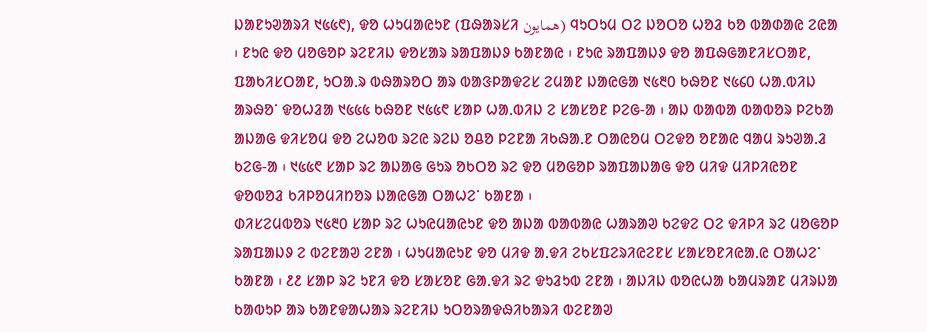ᱡᱟᱱᱩᱣᱟᱨᱤ ᱑᱕᱕᱖), ᱫᱚ ᱦᱩᱢᱟᱭᱩᱱ (ᱯᱷᱟᱨᱥᱤ همایون) ᱧᱩᱛᱩᱢ ᱛᱮ ᱡᱚᱛᱚ ᱦᱚᱲ ᱠᱚ ᱵᱟᱰᱟᱭ ᱮᱭᱟ ᱾ ᱱᱩᱭ ᱫᱚ ᱢᱚᱜᱚᱞ ᱨᱮᱱᱤᱡ ᱫᱚᱥᱟᱨ ᱨᱟᱯᱟᱡᱽ ᱠᱟᱱᱟᱭ ᱾ ᱱᱩᱭ ᱨᱟᱯᱟᱡᱽ ᱫᱚ ᱟᱯᱷᱜᱟᱱᱤᱥᱛᱟᱱ, ᱯᱟᱠᱤᱥᱛᱟᱱ, ᱩᱛᱟᱹᱨ ᱵᱷᱟᱨᱚᱛ ᱟᱨ ᱵᱟᱝᱞᱟᱫᱮᱥ ᱮᱢᱟᱱ ᱡᱟᱭᱜᱟ ᱑᱕᱓᱐ ᱠᱷᱚᱱ ᱑᱕᱔᱐ ᱦᱟᱹᱵᱤᱡ ᱟᱨᱷᱚᱸ ᱫᱚᱦᱲᱟ ᱑᱕᱕᱕ ᱠᱷᱚᱱ ᱑᱕᱕᱖ ᱥᱟᱞ ᱦᱟᱹᱵᱤᱡ ᱮ ᱥᱟᱥᱚᱱ ᱞᱮᱜ-ᱟ ᱾ ᱟᱡ ᱵᱟᱵᱟ ᱵᱟᱵᱚᱨ ᱞᱮᱠᱟ ᱟᱡᱟᱜ ᱫᱤᱥᱚᱢ ᱫᱚ ᱮᱦᱚᱵ ᱨᱮᱭ ᱨᱮᱡ ᱚᱪᱚ ᱞᱮᱱᱟ ᱤᱠᱷᱟᱹᱱ ᱛᱟᱭᱚᱢ ᱛᱮᱫᱚ ᱚᱱᱟᱭ ᱧᱟᱢ ᱨᱩᱣᱟᱹᱲ ᱠᱮᱜ-ᱟ ᱾ ᱑᱕᱕᱖ ᱥᱟᱞ ᱨᱮ ᱟᱡᱟᱜ ᱜᱩᱨ ᱚᱠᱛᱚ ᱨᱮ ᱫᱚ ᱢᱚᱜᱚᱞ ᱨᱟᱯᱟᱡᱟᱜ ᱫᱚ ᱢᱤᱫ ᱢᱤᱞᱤᱭᱚᱱ ᱫᱚᱵᱚᱲ ᱠᱤᱞᱚᱢᱤᱴᱚᱨ ᱡᱟᱭᱜᱟ ᱛᱟᱦᱮᱸ ᱠᱟᱱᱟ ᱾
ᱰᱤᱥᱮᱢᱵᱚᱨ ᱑᱕᱓᱐ ᱥᱟᱞ ᱨᱮ ᱦᱩᱭᱢᱟᱭᱩᱱ ᱫᱚ ᱟᱡᱟ ᱵᱟᱵᱟᱭ ᱦᱟᱨᱟᱣ ᱠᱮᱫᱮ ᱛᱮ ᱫᱤᱞᱤ ᱨᱮ ᱢᱚᱜᱚᱞ ᱨᱟᱯᱟᱡᱽ ᱮ ᱵᱮᱱᱟᱣ ᱮᱱᱟ ᱾ ᱦᱩᱢᱟᱭᱩᱱ ᱫᱚ ᱢᱤᱫ ᱟᱹᱫᱤ ᱮᱠᱥᱯᱮᱨᱤᱭᱮᱱᱥ ᱥᱟᱥᱚᱱᱤᱭᱟᱹᱭ ᱛᱟᱦᱮᱸ ᱠᱟᱱᱟ ᱾ ᱒᱒ ᱥᱟᱞ ᱨᱮ ᱩᱱᱤ ᱫᱚ ᱥᱟᱥᱚᱱ ᱜᱟᱹᱫᱤ ᱨᱮ ᱫᱩᱲᱩᱵ ᱮᱱᱟ ᱾ ᱟᱡᱤᱡ ᱵᱚᱭᱦᱟ ᱠᱟᱢᱨᱟᱱ ᱢᱤᱨᱡᱟ ᱠᱟᱵᱩᱞ ᱟᱨ ᱠᱟᱱᱫᱟᱦᱟᱨ ᱨᱮᱱᱤᱡ ᱩᱛᱚᱨᱟᱫᱷᱤᱠᱟᱨᱤ ᱵᱮᱱᱟᱣ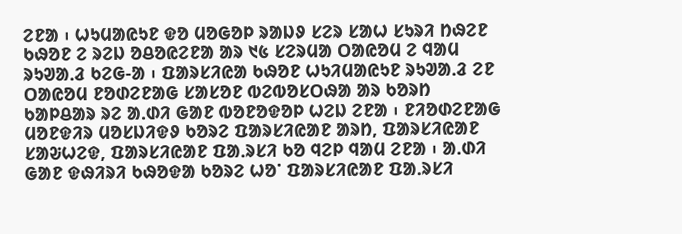ᱮᱱᱟ ᱾ ᱦᱩᱢᱟᱭᱩᱱ ᱫᱚ ᱢᱚᱜᱚᱞ ᱨᱟᱡᱽ ᱥᱮᱨ ᱥᱟᱦ ᱥᱩᱨᱤ ᱴᱷᱮᱱ ᱠᱷᱚᱱ ᱮ ᱨᱮᱡ ᱚᱪᱚᱭᱮᱱᱟ ᱟᱨ ᱑᱕ ᱥᱮᱨᱢᱟ ᱛᱟᱭᱚᱢ ᱮ ᱧᱟᱢ ᱨᱩᱣᱟᱹᱲ ᱠᱮᱜ-ᱟ ᱾ ᱯᱟᱨᱥᱤᱭᱟ ᱠᱷᱚᱱ ᱦᱩᱤᱢᱟᱭᱩᱱ ᱨᱩᱣᱟᱹᱲ ᱮᱱ ᱛᱟᱭᱚᱢ ᱱᱚᱰᱮᱱᱟᱜ ᱥᱟᱥᱚᱱ ᱵᱮᱵᱚᱥᱛᱷᱟ ᱟᱨ ᱠᱚᱨᱴ ᱠᱟᱞᱪᱟᱨ ᱨᱮ ᱟᱹᱰᱤ ᱜᱟᱱ ᱵᱚᱱᱚᱫᱚᱞ ᱦᱮᱡ ᱮᱱᱟ ᱾ ᱱᱤᱚᱰᱮᱱᱟᱜ ᱢᱚᱱᱫᱤᱨ ᱢᱚᱥᱡᱤᱫᱽ ᱠᱚᱨᱮ ᱯᱟᱨᱥᱤᱭᱟᱱ ᱟᱨᱴ, ᱯᱟᱨᱥᱤᱭᱟᱱ ᱥᱟᱶᱦᱮᱫ, ᱯᱟᱨᱥᱤᱭᱟᱱ ᱯᱟᱹᱨᱥᱤ ᱠᱚ ᱧᱮᱞ ᱧᱟᱢ ᱮᱱᱟ ᱾ ᱟᱹᱰᱤ ᱜᱟᱱ ᱫᱷᱤᱨᱤ ᱠᱷᱚᱫᱟ ᱠᱚᱨᱮ ᱦᱚᱸ ᱯᱟᱨᱥᱤᱭᱟᱱ ᱯᱟᱹᱨᱥᱤ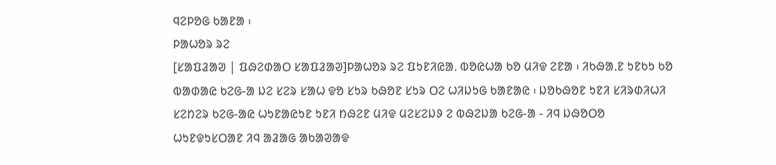ᱧᱮᱞᱚᱜ ᱠᱟᱱᱟ ᱾
ᱞᱟᱦᱚᱨ ᱨᱮ
[ᱥᱟᱯᱲᱟᱣ | ᱯᱷᱮᱰᱟᱛ ᱥᱟᱯᱲᱟᱣ]ᱞᱟᱦᱚᱨ ᱨᱮ ᱯᱩᱱᱤᱭᱟᱹ ᱵᱚᱭᱦᱟ ᱠᱚ ᱢᱤᱫ ᱮᱱᱟ ᱾ ᱤᱠᱷᱟᱹᱱ ᱩᱱᱠᱩ ᱠᱚ ᱵᱟᱰᱟᱭ ᱠᱮᱜ-ᱟ ᱡᱮ ᱥᱮᱨ ᱥᱟᱦ ᱫᱚ ᱥᱩᱨ ᱠᱷᱚᱱ ᱥᱩᱨ ᱛᱮ ᱦᱤᱡᱩᱜ ᱠᱟᱱᱟᱭ ᱾ ᱡᱚᱠᱷᱚᱱ ᱩᱱᱤ ᱥᱤᱨᱰᱤᱦᱤ ᱥᱮᱴᱮᱨ ᱠᱮᱜ-ᱟᱭ ᱦᱩᱱᱟᱭᱩᱱ ᱩᱱᱤ ᱴᱷᱮᱱ ᱢᱤᱫ ᱢᱮᱥᱮᱡᱽ ᱮ ᱵᱷᱮᱡᱟ ᱠᱮᱜ-ᱟ - ᱤᱧ ᱡᱷᱚᱛᱚ ᱦᱩᱱᱫᱩᱥᱛᱟᱱ ᱤᱧ ᱟᱲᱟᱜ ᱟᱠᱟᱣᱟᱫ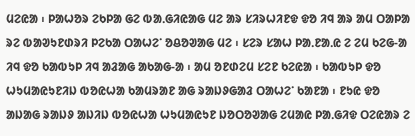ᱢᱮᱭᱟ ᱾ ᱞᱟᱦᱚᱨ ᱮᱠᱞᱟ ᱜᱮ ᱵᱟᱹᱜᱤᱭᱟᱜ ᱢᱮ ᱟᱨ ᱥᱤᱨᱦᱤᱱᱫ ᱫᱚ ᱤᱧ ᱟᱨ ᱟᱢ ᱛᱟᱞᱟ ᱨᱮ ᱵᱟᱣᱩᱱᱰᱨᱤ ᱞᱮᱠᱟ ᱛᱟᱦᱮᱸ ᱚᱪᱚᱣᱟᱜ ᱢᱮ ᱾ ᱥᱮᱨ ᱥᱟᱦ ᱞᱟᱹᱱᱟᱹᱭ ᱮ ᱮᱢ ᱠᱮᱜ-ᱟ ᱤᱧ ᱫᱚ ᱠᱟᱵᱩᱞ ᱤᱧ ᱟᱲᱟᱜ ᱟᱠᱟᱜ-ᱟ ᱾ ᱟᱢ ᱚᱱᱰᱮᱢ ᱥᱮᱱ ᱠᱮᱭᱟ ᱾ ᱠᱟᱵᱩᱞ ᱫᱚ ᱦᱩᱢᱟᱭᱩᱱᱤᱡ ᱵᱚᱭᱦᱟ ᱠᱟᱢᱨᱟᱱ ᱟᱜ ᱨᱟᱡᱽᱜᱟᱲ ᱛᱟᱦᱮᱸ ᱠᱟᱱᱟ ᱾ ᱱᱩᱭ ᱫᱚ ᱟᱡᱟᱜ ᱨᱟᱡᱽ ᱟᱡᱤᱡ ᱵᱚᱭᱦᱟ ᱦᱩᱢᱟᱭᱩᱱ ᱡᱚᱛᱚᱣᱟᱜ ᱮᱢᱟᱭ ᱞᱟᱹᱜᱤᱫ ᱛᱮᱭᱟᱨ ᱮ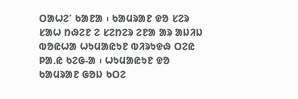ᱛᱟᱦᱮᱸ ᱠᱟᱱᱟ ᱾ ᱠᱟᱢᱨᱟᱱ ᱫᱚ ᱥᱮᱨ ᱥᱟᱦ ᱴᱷᱮᱱ ᱮ ᱥᱮᱴᱮᱨ ᱮᱱᱟ ᱟᱨ ᱟᱡᱤᱡ ᱵᱚᱭᱦᱟ ᱦᱩᱢᱟᱭᱩᱱ ᱵᱤᱨᱩᱫᱷ ᱛᱮᱭ ᱞᱟᱹᱭ ᱠᱮᱜ-ᱟ ᱾ ᱦᱩᱢᱟᱭᱩᱱ ᱫᱚ ᱠᱟᱢᱨᱟᱱ ᱜᱚᱡ ᱠᱛᱮ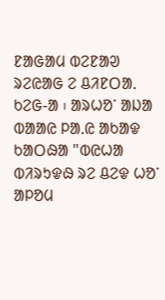ᱱᱟᱜᱟᱢ ᱵᱮᱱᱟᱣ ᱨᱮᱭᱟᱜ ᱮ ᱪᱤᱱᱛᱟᱹ ᱠᱮᱜ-ᱟ ᱾ ᱟᱨᱦᱚᱸ ᱟᱡᱟ ᱵᱟᱟᱭ ᱞᱟᱹᱭ ᱟᱠᱟᱫ ᱠᱟᱛᱷᱟ "ᱵᱭᱦᱟ ᱵᱤᱨᱩᱫᱷ ᱨᱮ ᱪᱮᱫ ᱦᱚᱸ ᱟᱞᱚᱢ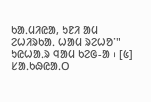ᱠᱟᱹᱢᱤᱭᱟ, ᱩᱱᱤ ᱟᱢ ᱮᱦᱤᱨᱠᱟᱹ ᱦᱟᱢ ᱨᱮᱦᱚᱸ" ᱩᱭᱦᱟᱹᱨ ᱧᱟᱢ ᱠᱮᱜ-ᱟ ᱾ [᱕]
ᱥᱟᱹᱠᱷᱭᱟᱹᱛ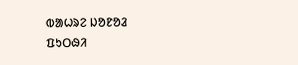ᱵᱟᱦᱨᱮ ᱡᱚᱱᱚᱲ
ᱯᱩᱛᱷᱤ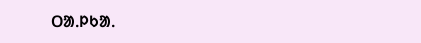ᱛᱟᱹᱞᱠᱟᱹ